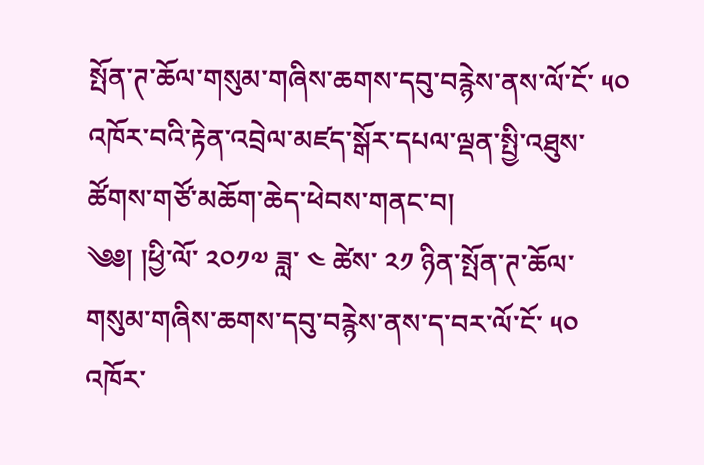སྤོན་ཊ་ཆོལ་གསུམ་གཞིས་ཆགས་དབུ་བརྙེས་ནས་ལོ་ངོ་ ༥༠ འཁོར་བའི་རྟེན་འབྲེལ་མཛད་སྒོར་དཔལ་ལྡན་སྤྱི་འཐུས་ཚོགས་གཙོ་མཆོག་ཆེད་ཕེབས་གནང་བ།
༄༅། །ཕྱི་ལོ་ ༢༠༡༧ ཟླ་ ༤ ཚེས་ ༢༡ ཉིན་སྤོན་ཊ་ཆོལ་གསུམ་གཞིས་ཆགས་དབུ་བརྙེས་ནས་ད་བར་ལོ་ངོ་ ༥༠ འཁོར་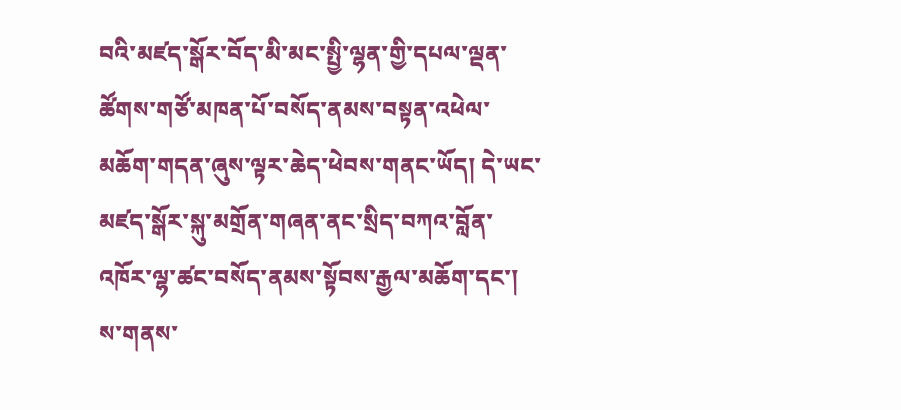བའི་མཛད་སྒོར་བོད་མི་མང་སྤྱི་ལྷན་གྱི་དཔལ་ལྡན་ཚོགས་གཙོ་མཁན་པོ་བསོད་ནམས་བསྟན་འཕེལ་མཆོག་གདན་ཞུས་ལྟར་ཆེད་ཕེབས་གནང་ཡོད། དེ་ཡང་མཛད་སྒོར་སྐུ་མགྲོན་གཞན་ནང་སྲིད་བཀའ་བློན་འཁོར་ལྷ་ཚང་བསོད་ནམས་སྟོབས་རྒྱལ་མཆོག་དང་།  ས་གནས་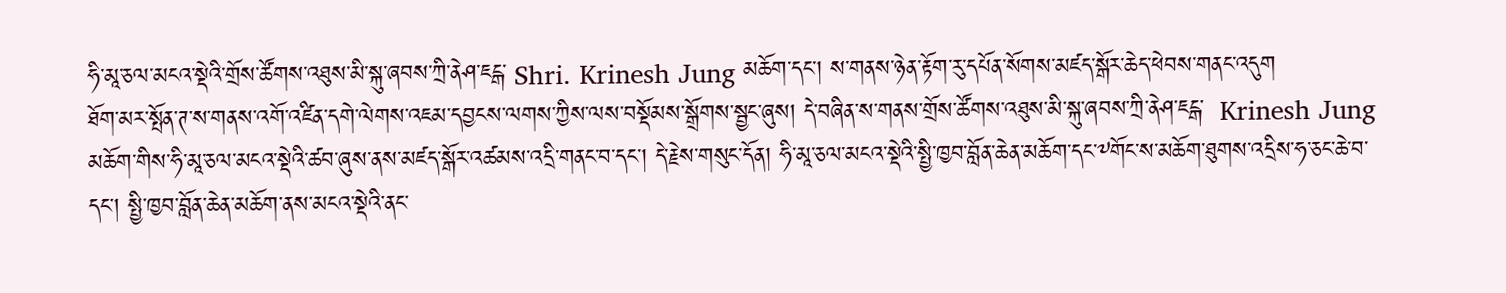ཧི་མཱ་ཅལ་མངའ་སྡེའི་གྲོས་ཚོགས་འཐུས་མི་སྐུ་ཞབས་ཀྲི་ནེཤ་ཇངྒ་ Shri. Krinesh Jung མཆོག་དང་། ས་གནས་ཉེན་རྟོག་རུ་དཔོན་སོགས་མཛད་སྒོར་ཆེད་ཕེབས་གནང་འདུག
ཐོག་མར་སྤོན་ཊ་ས་གནས་འགོ་འཛིན་དགེ་ལེགས་འཇམ་དབྱངས་ལགས་ཀྱིས་ལས་བསྡོམས་སྒྲོགས་སྦྱང་ཞུས། དེ་བཞིན་ས་གནས་གྲོས་ཚོགས་འཐུས་མི་སྐུ་ཞབས་ཀྲི་ནེཤ་ཇངྒ་  Krinesh Jung མཆོག་གིས་ཧི་མཱ་ཅལ་མངའ་སྡེའི་ཚབ་ཞུས་ནས་མཛད་སྒོར་འཚམས་འདྲི་གནང་བ་དང་། དེ་རྗེས་གསུང་དོན། ཧི་མཱ་ཅལ་མངའ་སྡེའི་སྤྱི་ཁྱབ་བློན་ཆེན་མཆོག་དང་༸གོང་ས་མཆོག་ཐུགས་འདྲིས་ཧ་ཅང་ཆེ་བ་དང་། སྤྱི་ཁྱབ་བློན་ཆེན་མཆོག་ནས་མངའ་སྡེའི་ནང་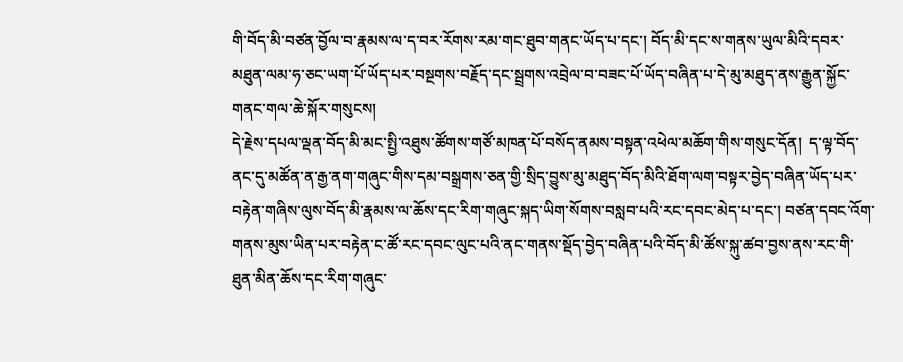གི་བོད་མི་བཙན་བྱོལ་བ་རྣམས་ལ་ད་བར་རོགས་རམ་གང་ཐུབ་གནང་ཡོད་པ་དང་། བོད་མི་དང་ས་གནས་ཡུལ་མིའི་དབར་མཐུན་ལམ་ཧ་ཅང་ཡག་པོ་ཡོད་པར་བསྔགས་བརྗོད་དང་སྦྲགས་འབྲེལ་བ་བཟང་པོ་ཡོད་བཞིན་པ་དེ་མུ་མཐུད་ནས་རྒྱུན་སྐྱོང་གནང་གལ་ཆེ་སྐོར་གསུངས།
དེ་རྗེས་དཔལ་ལྡན་བོད་མི་མང་སྤྱི་འཐུས་ཚོགས་གཙོ་མཁན་པོ་བསོད་ནམས་བསྟན་འཕེལ་མཆོག་གིས་གསུང་དོན།  ད་ལྟ་བོད་ནང་དུ་མཚོན་ན་རྒྱ་ནག་གཞུང་གིས་དམ་བསྒྲགས་ཅན་གྱི་སྲིད་བྱུས་མུ་མཐུད་བོད་མིའི་ཐོག་ལག་བསྟར་བྱེད་བཞིན་ཡོད་པར་བརྟེན་གཞིས་ལུས་བོད་མི་རྣམས་ལ་ཆོས་དང་རིག་གཞུང་སྐད་ཡིག་སོགས་བསླབ་པའི་རང་དབང་མེད་པ་དང་། བཙན་དབང་འོག་གནས་མུས་ཡིན་པར་བརྟེན་ང་ཚོ་རང་དབང་ལུང་པའི་ནང་གནས་སྡོད་བྱེད་བཞིན་པའི་བོད་མི་ཚོས་སྐུ་ཚབ་བྱས་ནས་རང་གི་ཐུན་མིན་ཆོས་དང་རིག་གཞུང་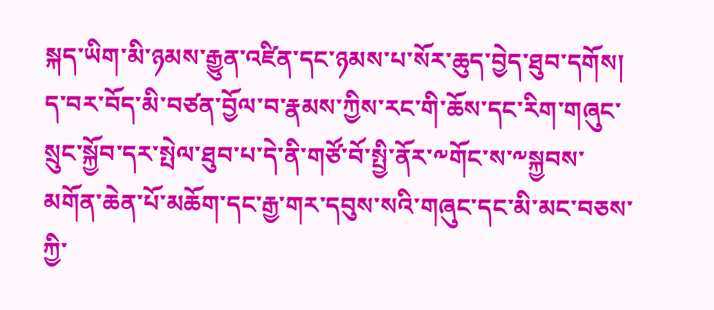སྐད་ཡིག་མི་ཉམས་རྒྱུན་འཛིན་དང་ཉམས་པ་སོར་ཆུད་བྱེད་ཐུབ་དགོས།
ད་བར་བོད་མི་བཙན་བྱོལ་བ་རྣམས་ཀྱིས་རང་གི་ཆོས་དང་རིག་གཞུང་སྲུང་སྐྱོབ་དར་སྤེལ་ཐུབ་པ་དེ་ནི་གཙོ་བོ་སྤྱི་ནོར་༸གོང་ས་༸སྐྱབས་མགོན་ཆེན་པོ་མཆོག་དང་རྒྱ་གར་དབུས་སའི་གཞུང་དང་མི་མང་བཅས་ཀྱི་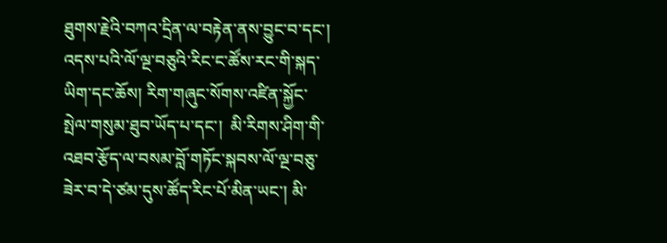ཐུགས་རྗེའི་བཀའ་དྲིན་ལ་བརྟེན་ནས་བྱུང་བ་དང་།  འདས་པའི་ལོ་ལྔ་བཅུའི་རིང་ང་ཚོས་རང་གི་སྐད་ཡིག་དང་ཆོས། རིག་གཞུང་སོགས་འཛིན་སྐྱོང་སྤེལ་གསུམ་ཐུབ་ཡོད་པ་དང་།  མི་རིགས་ཤིག་གི་འཐབ་རྩོད་ལ་བསམ་བློ་གཏོང་སྐབས་ལོ་ལྔ་བཅུ་ཟེར་བ་དེ་ཙམ་དུས་ཚོད་རིང་པོ་མིན་ཡང་། མི་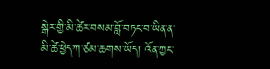སྒེར་གྱི་མི་ཚེར་བསམ་བློ་བཏང་བ་ཡིན་ན་མི་ཚེ་ཕྱེད་ཀ་ཙམ་ཆགས་ཡོད། འོན་ཀྱང་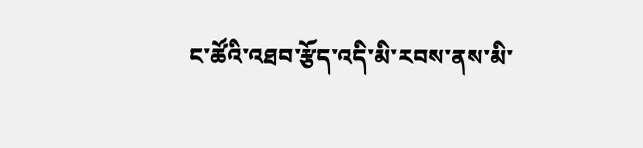ང་ཚོའི་འཐབ་རྩོད་འདི་མི་རབས་ནས་མི་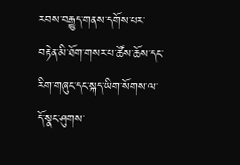རབས་བརྒྱུད་གནས་དགོས་པར་བརྟེན་མི་ཐོག་གསར་པ་ཚོས་ཆོས་དང་རིག་གཞུང་དང་སྐད་ཡིག་སོགས་ལ་དོ་སྣང་ཤུགས་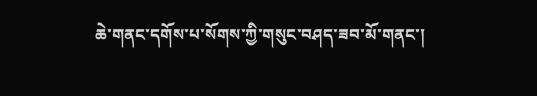ཆེ་གནང་དགོས་པ་སོགས་ཀྱི་གསུང་བཤད་ཟབ་མོ་གནང་།